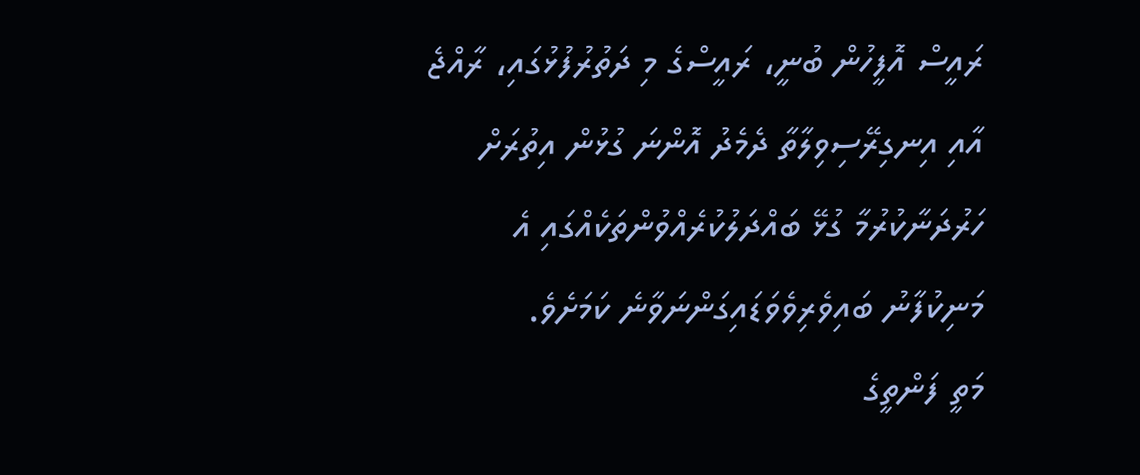ރައީސް އޮފީހުން ބުނީ، ރައީސްގެ މި ދަތުރުފުޅުގައި، ރާއްޖެ އާއި އިނގިރޭސިވިލާތާ ދެމެދު އޮންނަ ގުޅުން އިތުރަށް ހަރުދަނާކުރުމާ ގުޅޭ ބައްދަލުކުރެއްވުންތަކެއްގައި އެ މަނިކުފާނު ބައިވެރިވެވަޑައިގަންނަވާނެ ކަމަށެވެ.
މަތީ ފަންތީގެ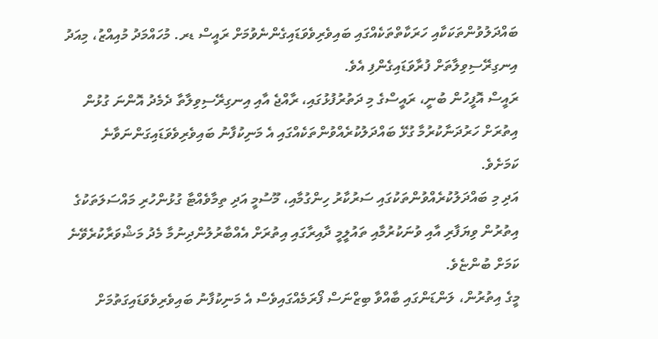ބައްދަލުވުންތަކަކާއި ހަރަކާތްތަކެއްގައި ބައިވެރިވެވަޑައިގެންނެވުމަށް ރައީސް ޑރ. މުހައްމަދު މުއިއްޒު، މިއަދު އިނގިރޭސިވިލާތަށް ފުރާވަޑައިގެންފި އެވެ.
ރައީސް އޮފީހުން ބުނީ، ރައީސްގެ މި ދަތުރުފުޅުގައި، ރާއްޖެ އާއި އިނގިރޭސިވިލާތާ ދެމެދު އޮންނަ ގުޅުން އިތުރަށް ހަރުދަނާކުރުމާ ގުޅޭ ބައްދަލުކުރެއްވުންތަކެއްގައި އެ މަނިކުފާނު ބައިވެރިވެވަޑައިގަންނަވާނެ ކަމަށެވެ.
އަދި މި ބައްދަލުކުރެއްވުންތަކުގައި ސަރުކާރު ހިންގުމާއި، މޫސުމީ އަދި ތިމާވެއްޓާ ގުޅުންހުރި މައްސަލަތަކުގެ އިތުރުން ވިޔަފާރި އާއި ވުނަކުރުމާއި ތައުލީމީ ދާއިރާގައި އިތުރަށް އެއްބާރުލުންދިނުމާ މެދު މަޝްވަރާކުރެވޭނެ ކަމަށް ބުންޏެވެ.
މީގެ އިތުރުން، ލަންޑަންގައި ބާއްވާ ބިޒްނަސް ފޯރަމެއްގައިވެސް އެ މަނިކުފާނު ބައިވެރިވެވަޑައިގަތުމަށް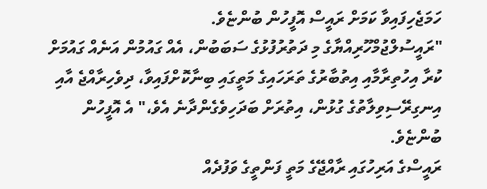ހަމަޖެހިފައިވާ ކަމަށް ރައީސް އޮފީހުން ބުންޏެވެ.
"ރައީސުލްޖުމްހޫރިއްޔާގެ މި ދަތުރުފުޅުގެ ސަބަބުން، އެއް ގައުމުން އަނެއް ގައުމަށް ކުރާ އިހުތިރާމާއި އިތުބާރުގެ ތަރަހައިގެ މަތީގައި ބިނާކޮށްފައިވާ، ދިވެހިރާއްޖެ އާއި އިނގިރޭސިވިލާތުގެ ގުޅުން، އިތުރަށް ބަދަހިވެގެންދާނެ އެވެ،" އެ އޮފީހުން ބުންޏެވެ.
ރައީސްގެ އަރިހުގައި ރާއްޖޭގެ މަތީ ފަންތީގެ ވަފުދެއް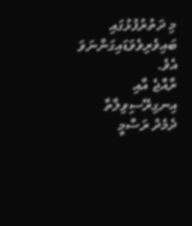މި ދަތުރުފުޅުގައި ބައިވެރިވެވަޑައިގަންނަވަ އެވެ.
ރާއްޖެ އާއި އިނގިރޭސިވިލާތާ ދެމެދު ރަސްމީ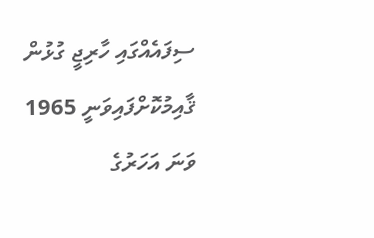ސިފައެއްގައި ހާރިޖީ ގުޅުން ޤާއިމުކޮށްފައިވަނީ 1965 ވަނަ އަހަރުގެ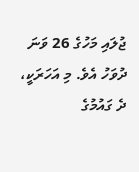ޖުލައި މަހުގެ 26 ވަނަ ދުވަހު އެވެ. މި އަހަރަކީ، ދެ ގައުމުގެ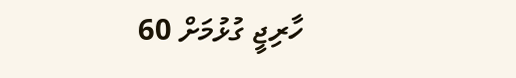ހާރިޖީ ގުޅުމަށް 60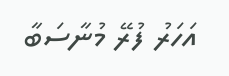އަހަރު ފުރޭ މުނާސަބާ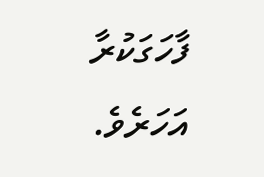ފާހަގަކުރާ އަހަރެވެ.